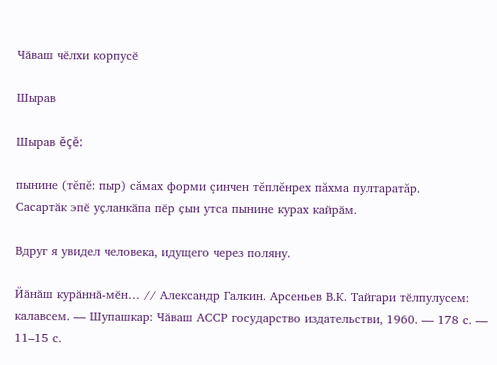Чӑваш чӗлхи корпусӗ

Шырав

Шырав ĕçĕ:

пынине (тĕпĕ: пыр) сăмах форми çинчен тĕплĕнрех пăхма пултаратăр.
Сасартӑк эпӗ уҫланкӑпа пӗр ҫын утса пынине курах кайрӑм.

Вдруг я увидел человека, идущего через поляну.

Йӑнӑш курӑннӑ-мӗн… // Александр Галкин. Арсеньев В.К. Тайгари тӗлпулусем: калавсем. — Шупашкар: Чӑваш АССР государство издательстви, 1960. — 178 с. — 11–15 с.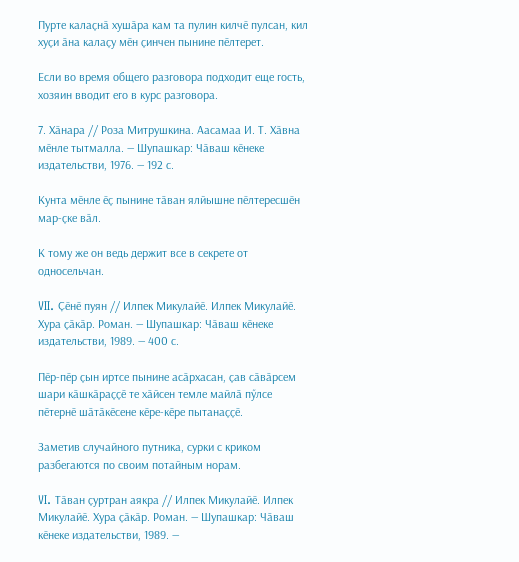Пурте калаҫнӑ хушӑра кам та пулин килчӗ пулсан, кил хуҫи ӑна калаҫу мӗн ҫинчен пынине пӗлтерет.

Если во время общего разговора подходит еще гость, хозяин вводит его в курс разговора.

7. Хӑнара // Роза Митрушкина. Аасамаа И. Т. Хӑвна мӗнле тытмалла. — Шупашкар: Чӑваш кӗнеке издательстви, 1976. — 192 с.

Кунта мӗнле ӗҫ пынине тӑван ялйышне пӗлтересшӗн мар-ҫке вӑл.

К тому же он ведь держит все в секрете от односельчан.

VII. Ҫӗнӗ пуян // Илпек Микулайӗ. Илпек Микулайӗ. Хура ҫӑкӑр. Роман. — Шупашкар: Чӑваш кӗнеке издательстви, 1989. — 400 с.

Пӗр-пӗр ҫын иртсе пынине асӑрхасан, ҫав сӑвӑрсем шари кӑшкӑраҫҫӗ те хӑйсен темле майлӑ пӳлсе пӗтернӗ шӑтӑкӗсене кӗре-кӗре пытанаҫҫӗ.

Заметив случайного путника, сурки с криком разбегаются по своим потайным норам.

VI. Тӑван ҫуртран аякра // Илпек Микулайӗ. Илпек Микулайӗ. Хура ҫӑкӑр. Роман. — Шупашкар: Чӑваш кӗнеке издательстви, 1989. —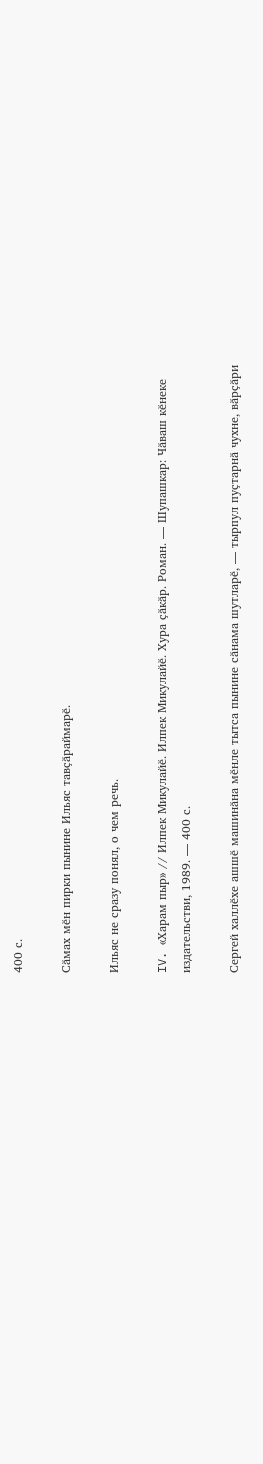400 с.

Сӑмах мӗн пирки пынине Ильяс тавҫӑраймарӗ.

Ильяс не сразу понял, о чем речь.

IV. «Харам пыр» // Илпек Микулайӗ. Илпек Микулайӗ. Хура ҫӑкӑр. Роман. — Шупашкар: Чӑваш кӗнеке издательстви, 1989. — 400 с.

Сергей халлӗхе ашшӗ машинӑна мӗнле тытса пынине сӑнама шутларӗ, — тырпул пуҫтарнӑ чухне, вӑрҫӑри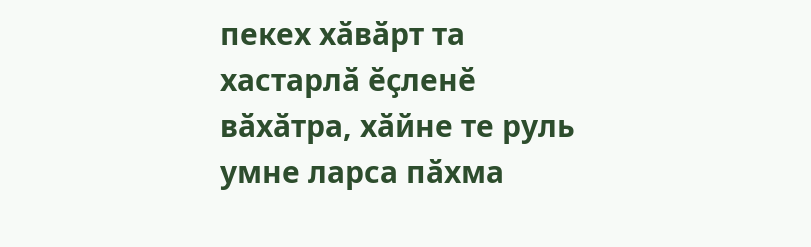пекех хӑвӑрт та хастарлӑ ӗҫленӗ вӑхӑтра, хӑйне те руль умне ларса пӑхма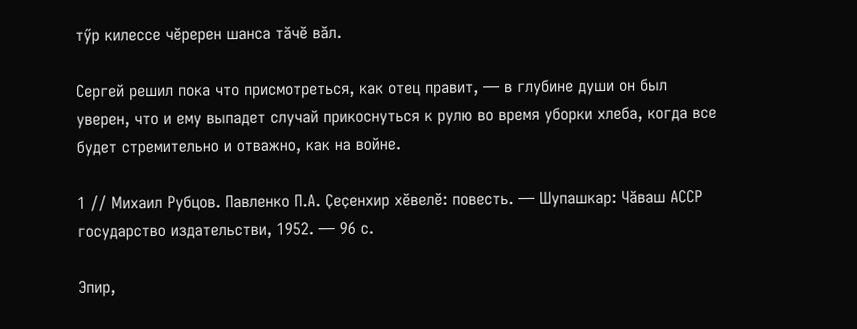тӳр килессе чӗререн шанса тӑчӗ вӑл.

Сергей решил пока что присмотреться, как отец правит, — в глубине души он был уверен, что и ему выпадет случай прикоснуться к рулю во время уборки хлеба, когда все будет стремительно и отважно, как на войне.

1 // Михаил Рубцов. Павленко П.А. Ҫеҫенхир хӗвелӗ: повесть. — Шупашкар: Чӑваш АССР государство издательстви, 1952. — 96 с.

Эпир,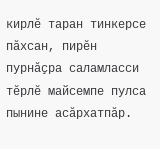кирлӗ таран тинкерсе пӑхсан, пирӗн пурнӑҫра саламласси тӗрлӗ майсемпе пулса пынине асӑрхатпӑр.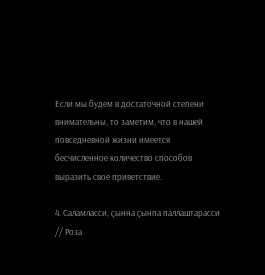Если мы будем в достаточной степени внимательны, то заметим, что в нашей повседневной жизни имеется бесчисленное количество способов выразить свое приветствие.

4. Саламласси, ҫынна ҫынпа паллаштарасси // Роза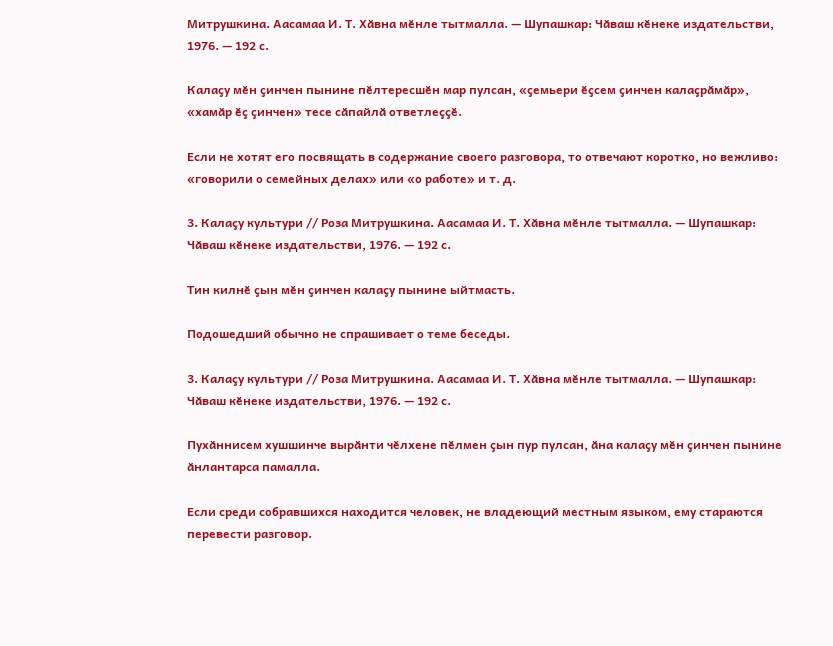Митрушкина. Аасамаа И. Т. Хӑвна мӗнле тытмалла. — Шупашкар: Чӑваш кӗнеке издательстви, 1976. — 192 с.

Калаҫу мӗн ҫинчен пынине пӗлтересшӗн мар пулсан, «ҫемьери ӗҫсем ҫинчен калаҫрӑмӑр», «хамӑр ӗҫ ҫинчен» тесе сӑпайлӑ ответлеҫҫӗ.

Если не хотят его посвящать в содержание своего разговора, то отвечают коротко, но вежливо: «говорили о семейных делах» или «о работе» и т. д.

3. Калаҫу культури // Роза Митрушкина. Аасамаа И. Т. Хӑвна мӗнле тытмалла. — Шупашкар: Чӑваш кӗнеке издательстви, 1976. — 192 с.

Тин килнӗ ҫын мӗн ҫинчен калаҫу пынине ыйтмасть.

Подошедший обычно не спрашивает о теме беседы.

3. Калаҫу культури // Роза Митрушкина. Аасамаа И. Т. Хӑвна мӗнле тытмалла. — Шупашкар: Чӑваш кӗнеке издательстви, 1976. — 192 с.

Пухӑннисем хушшинче вырӑнти чӗлхене пӗлмен ҫын пур пулсан, ӑна калаҫу мӗн ҫинчен пынине ӑнлантарса памалла.

Если среди собравшихся находится человек, не владеющий местным языком, ему стараются перевести разговор.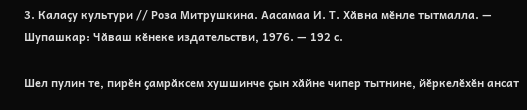3. Калаҫу культури // Роза Митрушкина. Аасамаа И. Т. Хӑвна мӗнле тытмалла. — Шупашкар: Чӑваш кӗнеке издательстви, 1976. — 192 с.

Шел пулин те, пирӗн ҫамрӑксем хушшинче ҫын хӑйне чипер тытнине, йӗркелӗхӗн ансат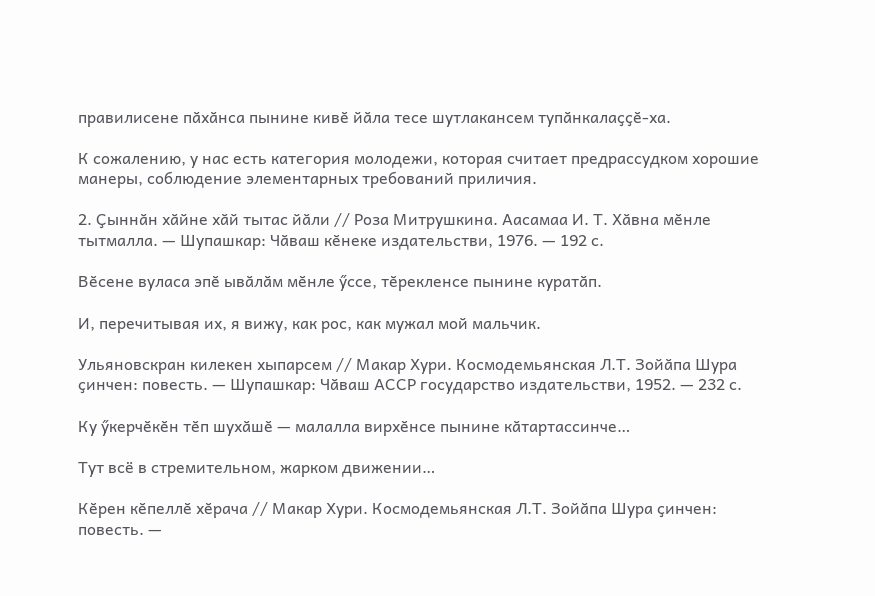правилисене пӑхӑнса пынине кивӗ йӑла тесе шутлакансем тупӑнкалаҫҫӗ-ха.

К сожалению, у нас есть категория молодежи, которая считает предрассудком хорошие манеры, соблюдение элементарных требований приличия.

2. Ҫыннӑн хӑйне хӑй тытас йӑли // Роза Митрушкина. Аасамаа И. Т. Хӑвна мӗнле тытмалла. — Шупашкар: Чӑваш кӗнеке издательстви, 1976. — 192 с.

Вӗсене вуласа эпӗ ывӑлӑм мӗнле ӳссе, тӗрекленсе пынине куратӑп.

И, перечитывая их, я вижу, как рос, как мужал мой мальчик.

Ульяновскран килекен хыпарсем // Макар Хури. Космодемьянская Л.Т. Зойӑпа Шура ҫинчен: повесть. — Шупашкар: Чӑваш АССР государство издательстви, 1952. — 232 с.

Ку ӳкерчӗкӗн тӗп шухӑшӗ — малалла вирхӗнсе пынине кӑтартассинче…

Тут всё в стремительном, жарком движении…

Кӗрен кӗпеллӗ хӗрача // Макар Хури. Космодемьянская Л.Т. Зойӑпа Шура ҫинчен: повесть. —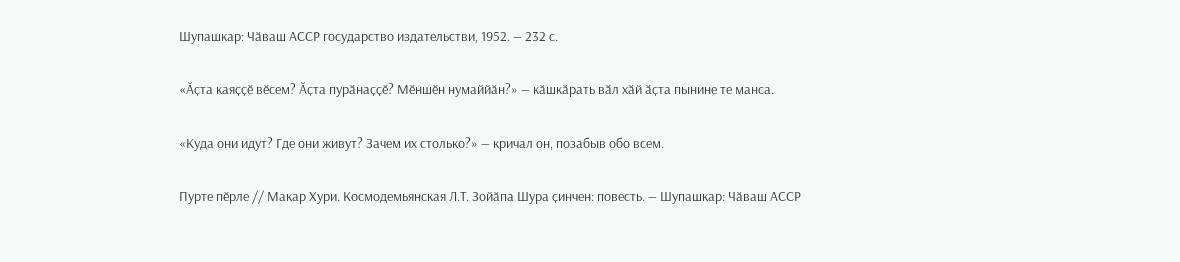Шупашкар: Чӑваш АССР государство издательстви, 1952. — 232 с.

«Ӑҫта каяҫҫӗ вӗсем? Ӑҫта пурӑнаҫҫӗ? Мӗншӗн нумаййӑн?» — кӑшкӑрать вӑл хӑй ӑҫта пынине те манса.

«Куда они идут? Где они живут? Зачем их столько?» — кричал он, позабыв обо всем.

Пурте пӗрле // Макар Хури. Космодемьянская Л.Т. Зойӑпа Шура ҫинчен: повесть. — Шупашкар: Чӑваш АССР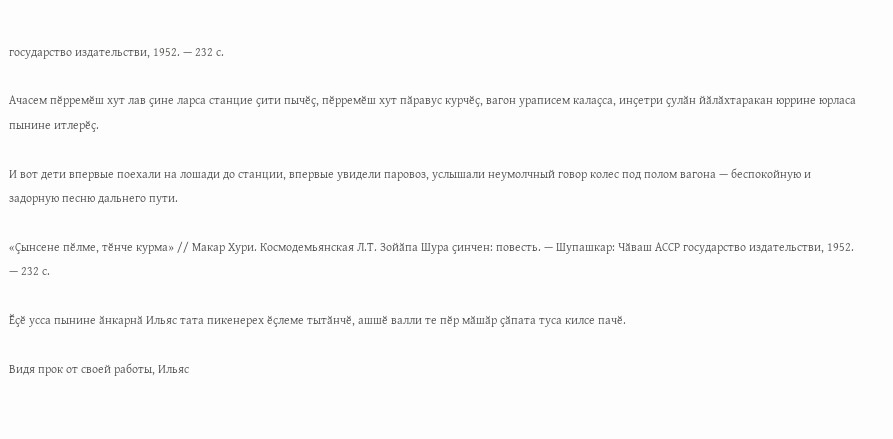государство издательстви, 1952. — 232 с.

Ачасем пӗрремӗш хут лав ҫине ларса станцие ҫити пычӗҫ, пӗрремӗш хут пӑравус курчӗҫ, вагон ураписем калаҫса, инҫетри ҫулӑн йӑлӑхтаракан юррине юрласа пынине итлерӗҫ.

И вот дети впервые поехали на лошади до станции, впервые увидели паровоз, услышали неумолчный говор колес под полом вагона — беспокойную и задорную песню дальнего пути.

«Ҫынсене пӗлме, тӗнче курма» // Макар Хури. Космодемьянская Л.Т. Зойӑпа Шура ҫинчен: повесть. — Шупашкар: Чӑваш АССР государство издательстви, 1952. — 232 с.

Ӗҫӗ усса пынине ӑнкарнӑ Ильяс тата пикенерех ӗҫлеме тытӑнчӗ, ашшӗ валли те пӗр мӑшӑр ҫӑпата туса килсе пачӗ.

Видя прок от своей работы, Ильяс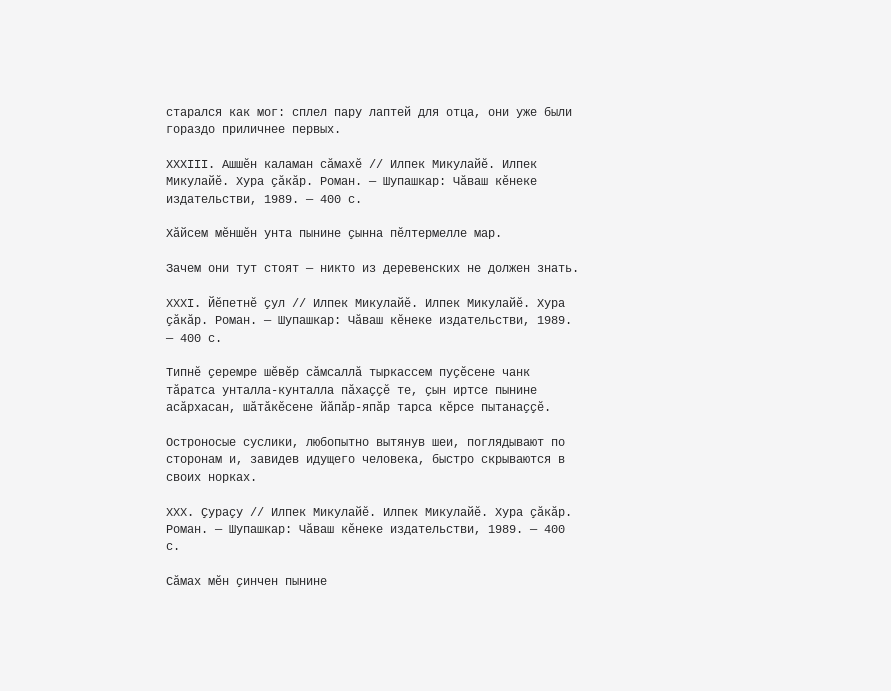старался как мог: сплел пару лаптей для отца, они уже были гораздо приличнее первых.

ХХХIII. Ашшӗн каламан сӑмахӗ // Илпек Микулайӗ. Илпек Микулайӗ. Хура ҫӑкӑр. Роман. — Шупашкар: Чӑваш кӗнеке издательстви, 1989. — 400 с.

Хӑйсем мӗншӗн унта пынине ҫынна пӗлтермелле мар.

Зачем они тут стоят — никто из деревенских не должен знать.

XXXI. Йӗпетнӗ ҫул // Илпек Микулайӗ. Илпек Микулайӗ. Хура ҫӑкӑр. Роман. — Шупашкар: Чӑваш кӗнеке издательстви, 1989. — 400 с.

Типнӗ ҫеремре шӗвӗр сӑмсаллӑ тыркассем пуҫӗсене чанк тӑратса унталла-кунталла пӑхаҫҫӗ те, ҫын иртсе пынине асӑрхасан, шӑтӑкӗсене йӑпӑр-япӑр тарса кӗрсе пытанаҫҫӗ.

Остроносые суслики, любопытно вытянув шеи, поглядывают по сторонам и, завидев идущего человека, быстро скрываются в своих норках.

XXX. Ҫураҫу // Илпек Микулайӗ. Илпек Микулайӗ. Хура ҫӑкӑр. Роман. — Шупашкар: Чӑваш кӗнеке издательстви, 1989. — 400 с.

Сӑмах мӗн ҫинчен пынине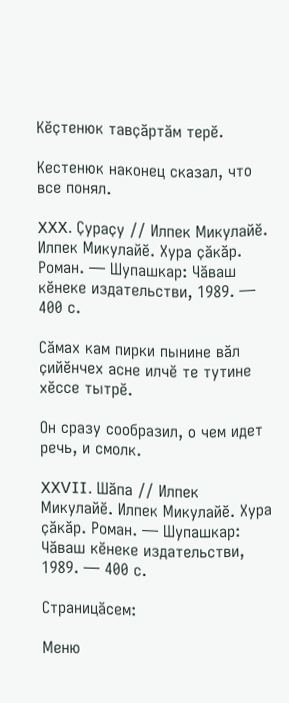Кӗҫтенюк тавҫӑртӑм терӗ.

Кестенюк наконец сказал, что все понял.

XXX. Ҫураҫу // Илпек Микулайӗ. Илпек Микулайӗ. Хура ҫӑкӑр. Роман. — Шупашкар: Чӑваш кӗнеке издательстви, 1989. — 400 с.

Сӑмах кам пирки пынине вӑл ҫийӗнчех асне илчӗ те тутине хӗссе тытрӗ.

Он сразу сообразил, о чем идет речь, и смолк.

XXVII. Шӑпа // Илпек Микулайӗ. Илпек Микулайӗ. Хура ҫӑкӑр. Роман. — Шупашкар: Чӑваш кӗнеке издательстви, 1989. — 400 с.

Страницăсем:

Меню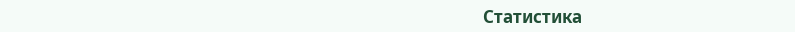Статистика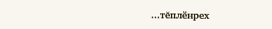...тĕплӗнрех